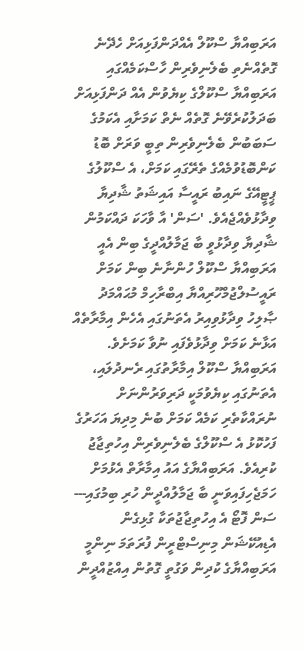އަރަބިއްޔާ ސްކޫލް އެއްދަންފަޅިއަށް ހެދޭނެ ގޮތެއްނެތި ބެލެނިވެރިން ހާސްކަމެއްގައި
އަރަބިއްޔާ ސްކޫލްގެ ކިޔެވުން އެއް ދަންފަޅިއަށް ބަދަލުކުރެވޭނެ ގޮތެއް ނެތް ކަމަށާއި އެކަމުގެ ސަބަބުން ބެލެނިވެރިން ތިބީ ވަރަށް ބޮޑު ކަންބޮޑުވުމެއްގެ ތެރޭގައި ކަމަށް، އެ ސްކޫލުގެ ޕީޓީއޭގެ ނައިބު ރައީސާ އައިޝަތު ޝާދިޔާ ވިދާޅުވެއްޖެއެވެ. 'ސަން' އާ ވާހަކަ ދައްކަމުން ޝާދިޔާ ވިދާޅުވީ ބާ ޖަމާލުއްދީގެ ބިން އެއީ އަރަބިއްޔާ ސްކޫލް ހުންނާނެ ބިން ކަމަށް ރައީސުލްޖުމްހޫރިއްޔާ އިބްރާހިމް މުޙައްމަދު ޞާލިހު ވިދާޅުވިއިރު އެތަނުގައި އެހެން އިމާރާތެއް އަޅާނެ ކަމަށް ވިދާޅުވެފައި ނުވާ ކަމަށެވެ. އަރަބިއްޔާ ސްކޫލް އިމާރާތުގައި ރެނދުލައި، އެތަނުގައި ކިޔެވުމަކީ ދަރިވަރުންނަށް ނުރައްކާތެރި ކަމެއް ކަމަށް ބުނެ މިދިޔަ އަހަރުގެ ފަހުކޮޅު އެ ސްކޫލްގެ ބެލެނިވެރިން އިހުތިޖާޖު ކުރިއެވެ. އަރަބިއްޔާގެ އައު އިމާރާތް އެޅުމަށް ހަމަޖެހިފައިވަނީ ބާ ޖަމާލުއްދީން ހުރި ބިމުގައި--- ސަން ފޮޓޯ އެ އިހުތިޖާޖުތަކާ ގުޅިގެން އެޑިއުކޭޝަން މިނިސްޓްރީން ފުރަތަމަ ނިންމީ އަރަބިއްޔާގެ ކުދިން ވަގުތީ ގޮތުން އިއްޒުއްދީން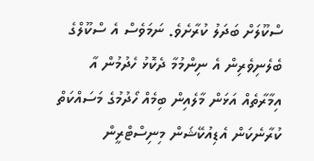ސްކޫލަށް ބަދަލު ކުރާށެވެ. ނަމަވެސް އެ ސްކޫލްގެ ބެލެނިވެރިން އެ ނިންމުމާ ދެކޮޅު ހެދުމުން އާ އިމާރާތެއް އަޅަން މާލެއިން ބިމެއް ހޯދުމުގެ މަސައްކަތް ކުރާނެކަން އެޑިއުކޭޝަން މިނިސްޓްރީން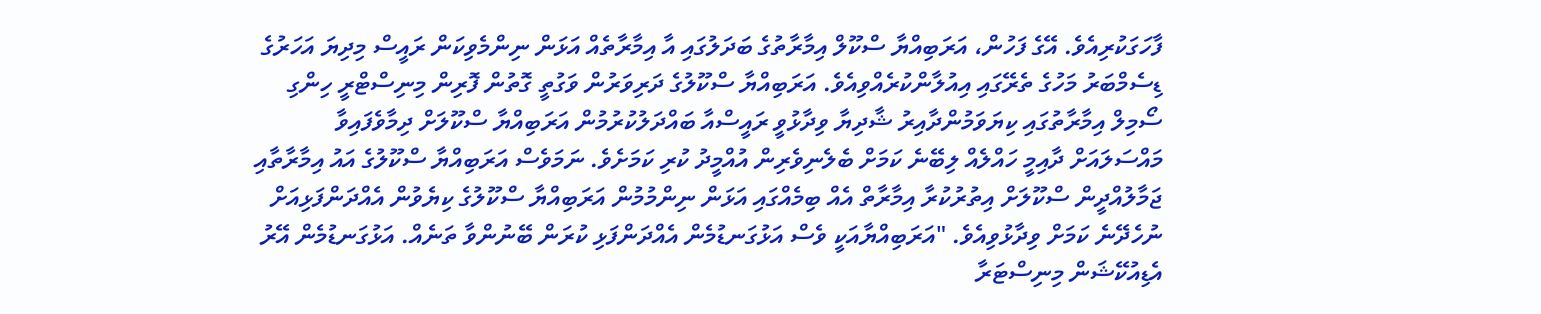ފާހަގަކުރިއެވެ. އޭގެ ފަހުން، އަރަބިއްޔާ ސްކޫލް އިމާރާތުގެ ބަދަލުގައި އާ އިމާރާތެއް އަޅަން ނިންމެވިކަން ރައީސް މިދިޔަ އަހަރުގެ ޑިސެމްބަރު މަހުގެ ތެރޭގައި އިއުލާންކުރެއްވިއެވެ. އަރަބިއްޔާ ސްކޫލުގެ ދަރިވަރުން ވަގުތީ ގޮތުން ފޮރިން މިނިސްޓްރީ ހިންގި ސޯމިލް އިމާރާތުގައި ކިޔަވަމުންދާއިރު ޝާދިޔާ ވިދާޅުވީ ރައީސްއާ ބައްދަލުކުރުމުން އަރަބިއްޔާ ސްކޫލަށް ދިމާވެފައިވާ މައްސަލައަށް ދާއިމީ ހައްލެއް ލިބޭނެ ކަމަށް ބެލެނިވެރިން އުއްމީދު ކުރި ކަމަށެވެ. ނަމަވެސް އަރަބިއްޔާ ސްކޫލުގެ އައު އިމާރާތާއި ޖަމާލުއްދީން ސްކޫލަށް އިތުރުކުރާ އިމާރާތް އެއް ބިމެއްގައި އަޅަން ނިންމުމުން އަރަބިއްޔާ ސްކޫލުގެ ކިޔެވުން އެއްދަންފަޅިއަށް ނުހެދޭނެ ކަމަށް ވިދާޅުވިއެވެ. "އަރަބިއްޔާއަކީ ވެސް އަޅުގަނޑުމެން އެއްދަންފަޅި ކުރަން ބޭނުންވާ ތަނެއް. އަޅުގަނޑުމެން އޭރު އެޑިއުކޭޝަން މިނިސްޓަރާ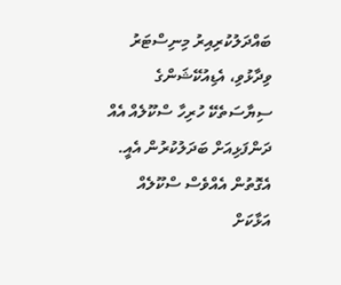ބައްދަލުކުރިއިރު މިނިސްޓަރު ވިދާޅުވި، އެޑިއުކޭޝަންގެ ސިޔާސަތެކޭ ހުރިހާ ސްކޫލެއް އެއް ދަންފަޅިއަށް ބަދަލުކުރުން އެއީ. އެގޮތުން އެއްވެސް ސްކޫލެއް އަޅާކަށް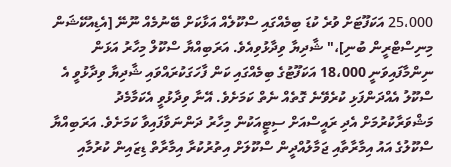25،000 އަކަފޫޓަށް ވުރެ ކުޑަ ބިމެއްގައި ސްކޫލެއް އަޅާކަށް ބޭނުމެއް ނޫނޭ [އެޑިއުކޭޝަން މިނިސްޓްރީން ބުނި]،" ޝާދިޔާ ވިދާޅުވިއެވެ. އަރަބިއްޔާ ސްކޫލް މިހާރު އަޅަން ނިންމާފައިވަނީ 18،000 އަކަފޫޓުގެ ބިމެއްގައި ކަން ފާހަގަކުރައްވައި ޝާދިޔާ ވިދާޅުވީ އެ ސްކޫލު އެއްދަންފަޅި ކުރެވޭނެ ގޮތެއް ނެތް ކަމަށެވެ. އޭނާ ވިދާޅުވީ އެކަމާމެދު މަޝްވަރާކުރުމަށް އެދި ރައީސްއަށް ސިޓީއަކުން މިހާރު ދަންނަވާފައިވާ ކަމަށެވެ. އަރަބިއްޔާ ސްކޫލުގެ އައު އިމާރާތާއި ޖަމާލުއްދީން ސްކޫލަށް އިތުރުކުރާ އިމާރާތް ޑިޒައިން ކުރުމާއި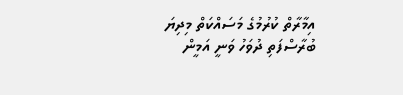އިމާރާތް ކުރުމުގެ މަސައްކަތް މިދިޔަ ބުރާސްފަތި ދުވަހު ވަނީ އަމީން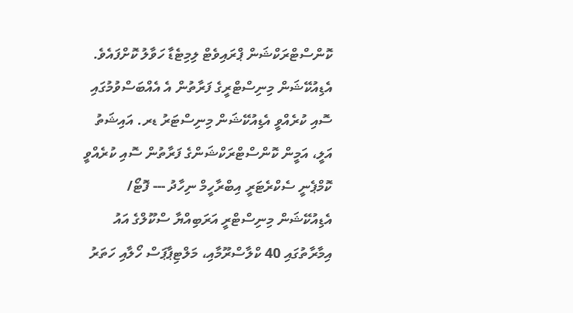ކޮންސްޓްރަކްޝަން ޕްރައިވެޓް ލިމިޓެޑާ ހަވާލު ކޮށްފައެވެ. އެޑިއުކޭޝަން މިނިސްޓްރީގެ ފަރާތުން އެ އެއްބަސްވުމުގައި ސޮއި ކުރެއްވީ އެޑިއުކޭޝަން މިނިސްޓަރު ޑރ. އައިޝަތު އަލީ، އަމީން ކޮންސްޓްރަކްޝަންގެ ފަރާތުން ސޮއި ކުރެއްވީ ކޮމްޕެނީ ސެކްރެޓަރީ އިބްރާހީމް ނިހާދު --- ފޮޓޯ/ އެޑިއުކޭޝަން މިނިސްޓްރީ އަރަބިއްޔާ ސްކޫލްގެ އައު އިމާރާތުގައި 40 ކްލާސްރޫމާއި، މަލްޓިޕާޕަސް ހޯލާއި ހަތަރު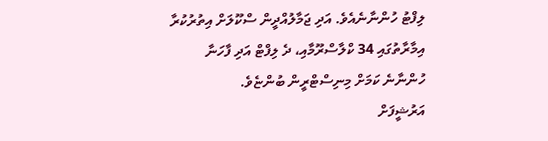ލިފްޓު ހުންނާނެއެވެ. އަދި ޖަމާލުއްދީން ސްކޫލަށް އިތުރުކުރާ އިމާރާތުގައި 34 ކްލާސްރޫމާއި، ދެ ލިފްޓް އަދި ފާހަނާ ހުންނާނެ ކަމަށް މިނިސްޓްރީން ބުންޏެވެ.
އަރުޝީފަށް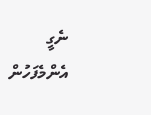ނެގީ
އެންމެފަހުން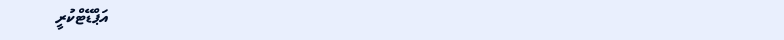އަޕްޑޭޓްކުރީ